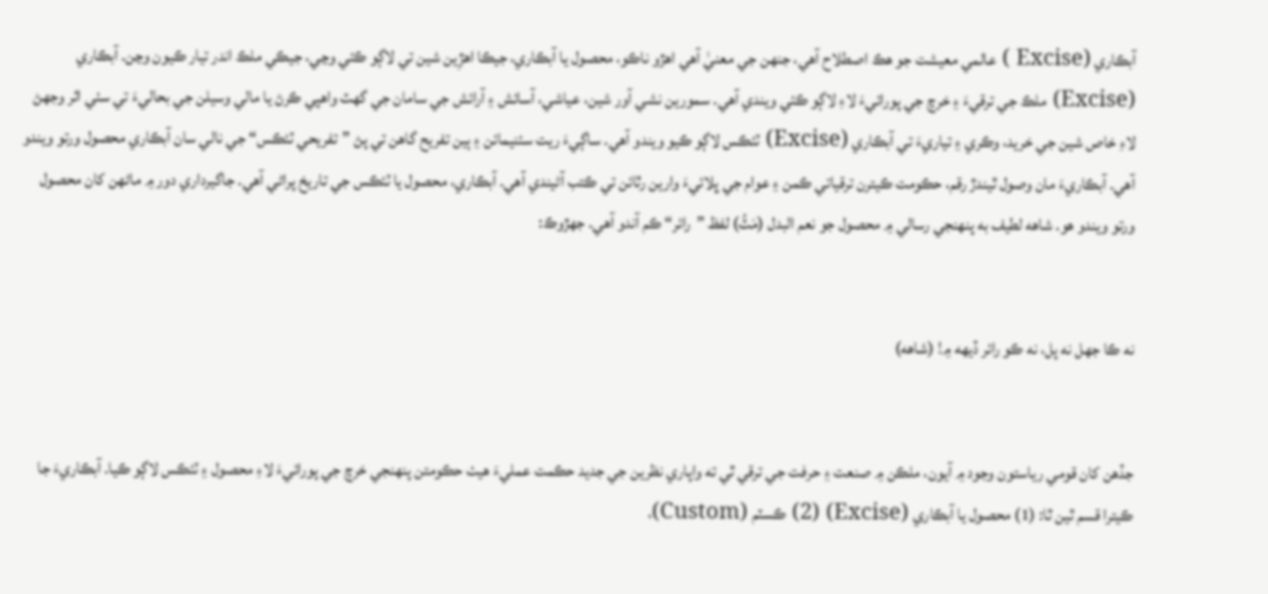آبڪاري (Excise ) عالمي معيشت جو هڪ اصطلاح آهي، جنهن جي معنيٰ آهي اهڙو ناڪو، محصول يا آبڪاري، جيڪا اهڙِين شين تي لاڳو ڪئي وڃي، جيڪي ملڪ اندر تيار ڪيون وڃن. آبڪاري (Excise) ملڪ جي ترقيءَ ۽ خرچ جي پورائيءَ لاءِ لاڳو ڪئي ويندي آهي. سمورين نشي آور شين، عياشي، آسائش ۽ آرائش جي سامان جي گهٽ واهپي ڪرڻ يا مالي وسيلن جي بحاليءَ تي سٺي اثر وجهڻ لاءِ خاص شين جي خريد، وڪري ۽ تياريءَ تي آبڪاري (Excise) ٽئڪس لاڳو ڪيو ويندو آهي. ساڳيءَ ريت سئنيمائن ۽ ٻين تفريح گاهن تي پڻ ”تفريحي ٽئڪس“ جي نالي سان آبڪاري محصول ورتو ويندو آهي. آبڪاريءَ مان وصول ٿيندڙ رقم، حڪومت ڪيترن ترقياتي ڪمن ۽ عوام جي ڀلائيءَ وارين رٿائن تي ڪتب آڻيندي آهي. آبڪاري، محصول يا ٽئڪس جي تاريخ پراڻي آهي. جاگيرداري دور ۾ ماڻهن کان محصول ورتو ويندو هو. شاهه لطيف به پنهنجي رسالي ۾ محصول جو نعم البدل (مَٽُ) لفظ ”رائر“ ڪم آندو آهي. جهڙوڪ:


نه ڪا جهل نه پل، نه ڪو رائر ڏيهه ۾! (شاهه)


جڏهن کان قومي رياستون وجود ۾ آيون، ملڪن ۾ صنعت ۽ حرفت جي ترقي ٿي ته واپاري نظرين جي جديد حڪمت عمليءَ هيٺ حڪومتن پنهنجي خرچ جي پورائيءَ لاءِ محصول ۽ ٽئڪس لاڳو ڪيا. آبڪاريءَ جا ڪيترا قسم ٿين ٿا: (1) محصول يا آبڪاري (Excise) (2) ڪسٽم (Custom)،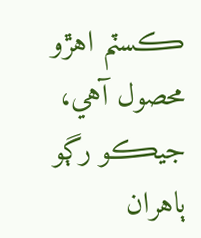ڪسٽم اهڙو محصول آهي، جيڪو رڳو ٻاهران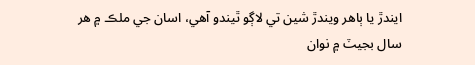ايندڙ يا ٻاهر ويندڙ شين تي لاڳو ٿيندو آهي، اسان جي ملڪ ۾ هر سال بجيٽ ۾ نوان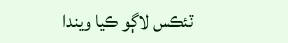ٽئڪس لاڳو ڪيا ويندا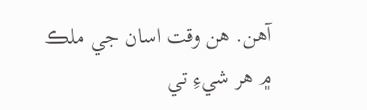آهن. هن وقت اسان جي ملڪ ۾ هر شيءِ تي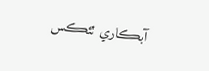آبڪاري ٽئڪس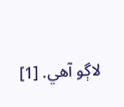لاڳو آهي. [1]